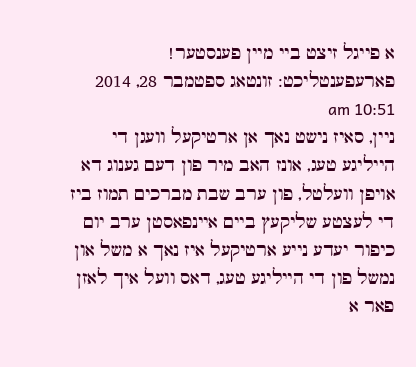א פייגל זיצט ביי מיין פענסטער!
פארעפענטליכט: זונטאג ספטמבר 28, 2014 10:51 am
ניין, סאיז נישט נאך אן ארטיקעל וועגן די הייליגע טעג, אונז האב מיר פון דעם גענוג דא אויפן וועלטל, פון ערב שבת מברכים תמוז ביז די לעצטע שליקעץ ביים איינפאסטן ערב יום כיפור יעדע נייע ארטיקעל איז נאך א משל און נמשל פון די הייליגע טעג, דאס וועל איך לאזן פאר א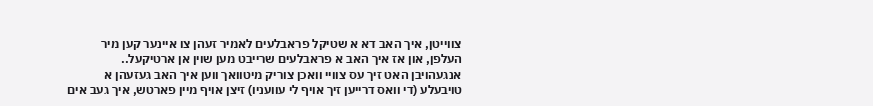צווייטן, איך האב דא א שטיקל פראבלעים לאמיר זעהן צו איינער קען מיר העלפן, און אז איך האב א פראבלעים שרייבט מען שוין אן ארטיקעל..
אנגעהויבן האט זיך עס צוויי וואכן צוריק מיטוואך ווען איך האב געזעהן א טויבעלע (די וואס דרייען זיך אויף לי עוועניו) זיצן אויף מיין פארטש, איך געב אים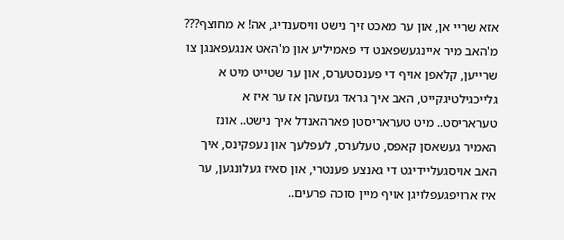אזא שריי אן, און ער מאכט זיך נישט וויסענדיג, אה! א מחוצף??? מ'האב מיר איינגעשפאנט די פאמיליע און מ'האט אנגעפאנגן צו שרייען, קלאפן אויף די פענסטערס, און ער שטייט מיט א גלייכגילטיגקייט, האב איך גראד געזעהן אז ער איז א טעראריסט.. מיט טעראריסטן פארהאנדל איך נישט.. אונז האמיר געשאסן קאפס, טעלערס, לעפלעך און נעפקינס, איך האב אויסגעליידיגט די גאנצע פענטרי, און סאיז געלונגען, ער איז ארויפגעפלויגן אויף מיין סוכה פרעים..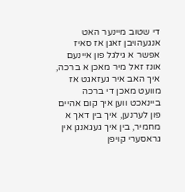די שטוב מיינער האט אנגעהויבן זאגן אז סאיז אפשר א גילגל פון איינעם אונז זאל מיר מאכן א ברכה, איך האב איר געזאגט אז מוועט מאכן די ברכה ביינאכט ווען איך קום אהיים פון לערנען, איך בין דאך א מחמיר, בין איך געגאנגן אין גראסערי קויפן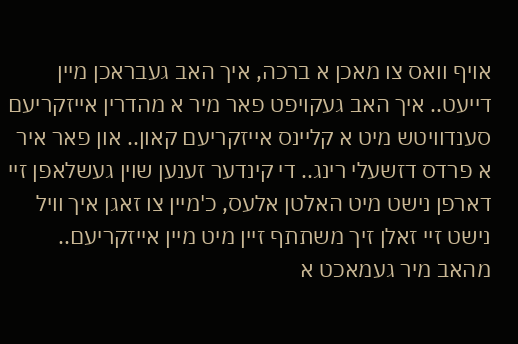אויף וואס צו מאכן א ברכה, איך האב געבראכן מיין דייעט.. איך האב געקויפט פאר מיר א מהדרין אייזקריעם סענדוויטש מיט א קליינס אייזקריעם קאון.. און פאר איר א פרדס דזשעלי רינג.. די קינדער זענען שוין געשלאפן זיי דארפן נישט מיט האלטן אלעס, כ'מיין צו זאגן איך וויל נישט זיי זאלן זיך משתתף זיין מיט מיין אייזקריעם.. מהאב מיר געמאכט א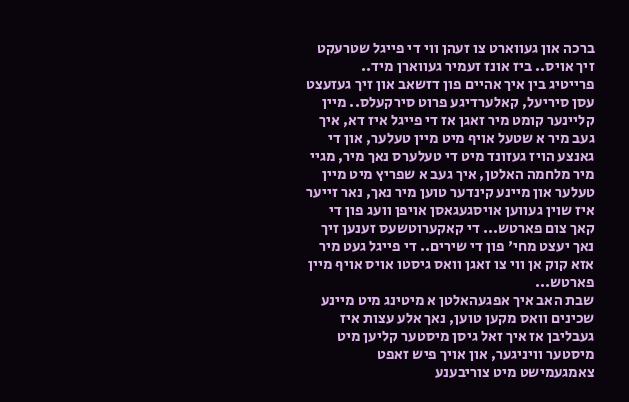ברכה און געווארט צו זעהן ווי די פייגל שטרעקט זיך אויס.. ביז אונז זעמיר געווארן מיד..
פרייטיג בין איך אהיים פון דזשאב און זיך געזעצט עסן סיריעל, קאלערדיגע פרוט סירקעלס.. מיין קליינער קומט מיר זאגן אז די פייגל איז דא, איך געב מיר א שטעל אויף מיט מיין טעלער, און די גאנצע הויז געזונד מיט די טעלערס נאך מיר, מגיי מיר מלחמה האלטן, איך געב א שפריץ מיט מיין טעלער און מיינע קינדער טוען מיר נאך, נאר זייער איז שוין געווען אויסגעגאסן אויפן וועג פון די קאך צום פארטש... די קאקערוטשעס זענען זיך נאך יעצט מחי' פון די שירים.. די פייגל געט מיר אזא קוק אן ווי צו זאגן וואס גיסטו אויס אויף מיין פארטש...
שבת האב איך אפגעהאלטן א מיטינג מיט מיינע שכינים וואס מקען טוען, נאך אלע עצות איז געבליבן אז איך זאל גיסן מיסטער קליען מיט מיסטער וויניגער, און אויך פיש זאפט צאמגעמישט מיט צוריבענע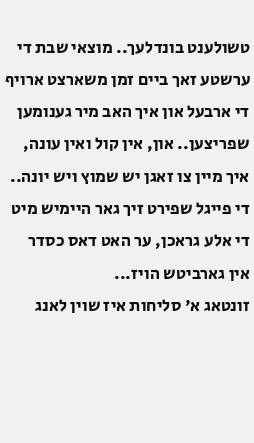טשולענט בונדלעך.. מוצאי שבת די ערשטע זאך ביים זמן משארצט ארויף די ארבעל און איך האב מיר גענומען שפריצען.. און, אין קול ואין עונה, איך מיין צו זאגן יש שמוץ ויש יונה.. די פייגל שפירט זיך גאר היימיש מיט די אלע גראכן, ער האט דאס כסדר אין גארביטש הויז...
זונטאג א' סליחות איז שוין לאנג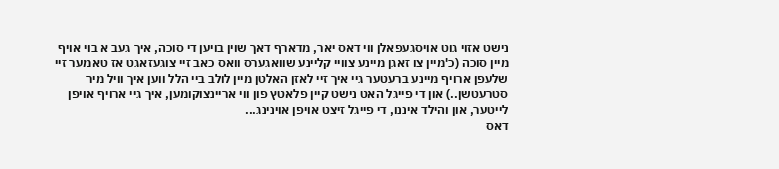נישט אזוי גוט אויסגעפאלן ווי דאס יאר, מדארף דאך שוין בויען די סוכה, איך געב א בוי אויף מיין סוכה (כ'מיין צו זאגן מיינע צוויי קליינע שוואגערס וואס כאב זיי צוגעזאגט אז טאמער זיי שלעפן ארויף מיינע ברעטער גיי איך זיי לאזן האלטן מיין לולב ביי הלל ווען איך וויל מיר סטרעטשן..) און די פייגל האט נישט קיין פלאטץ פון ווי אריינצוקומען, איך גיי ארויף אויפן לייטער, און והילד איננו, די פייגל זיצט אויפן אוינינג...
דאס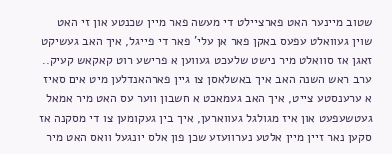שטוב מיינער האט פארציילט די מעשה פאר מיין שכנטע און זי האט שוין געוואלט עפעס באקן פאר אן עלי' פאר די פייגל, איך האב געשיקט זאגן אז סוואלט מיר נישט שלעכט געווען א פרישע רוט קאקאש קעיק..
ערב ראש השנה האב איך באשלאסן צו גיין פארהאנדלען מיט אים סאיז א ערענסטע צייט, איך האב געמאכט א חשבון ווער עס האט מיר אמאל געטשעפעט און איז מגולגל געווארען, איך בין געקומען צו די מסקנה אז סקען נאר זיין מיין אלטע נערוועזע שכן פון אלס יונגעל וואס האט מיר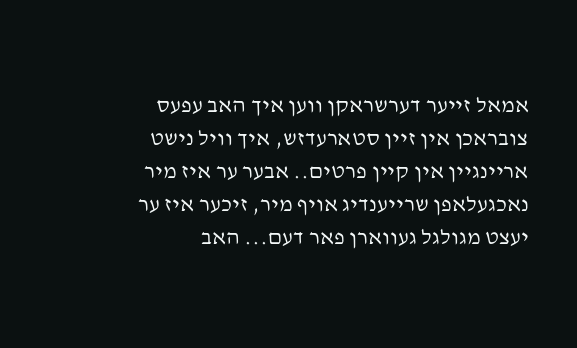אמאל זייער דערשראקן ווען איך האב עפעס צובראכן אין זיין סטארעדזש, איך וויל נישט אריינגיין אין קיין פרטים.. אבער ער איז מיר נאכגעלאפן שרייענדיג אויף מיר, זיכער איז ער יעצט מגולגל געווארן פאר דעם... האב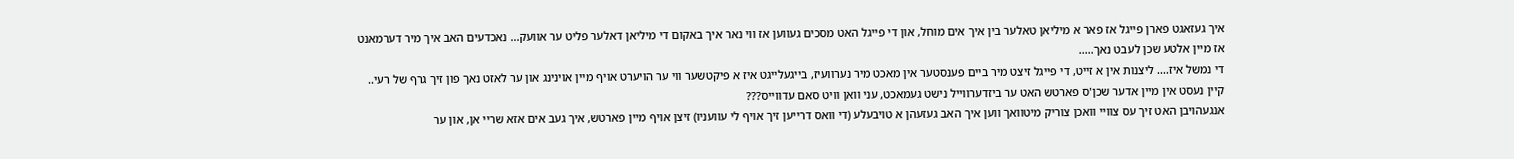איך געזאגט פארן פייגל אז פאר א מיליאן טאלער בין איך אים מוחל, און די פייגל האט מסכים געווען אז ווי נאר איך באקום די מיליאן דאלער פליט ער אוועק... נאכדעים האב איך מיר דערמאנט אז מיין אלטע שכן לעבט נאך.....
די נמשל איז.... ליצנות אין א זייט, די פייגל זיצט מיר ביים פענסטער אין מאכט מיר נערוועיז, בייגעלייגט איז א פיקטשער ווי ער הויערט אויף מיין אוינינג און ער לאזט נאך פון זיך גרף של רעי.. קיין נעסט אין מיין אדער שכן'ס פארטש האט ער ביזדערווייל נישט געמאכט, עני וואן וויט סאם עדווייס???
אנגעהויבן האט זיך עס צוויי וואכן צוריק מיטוואך ווען איך האב געזעהן א טויבעלע (די וואס דרייען זיך אויף לי עוועניו) זיצן אויף מיין פארטש, איך געב אים אזא שריי אן, און ער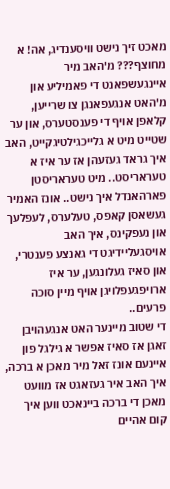מאכט זיך נישט וויסענדיג, אה! א מחוצף??? מ'האב מיר איינגעשפאנט די פאמיליע און מ'האט אנגעפאנגן צו שרייען, קלאפן אויף די פענסטערס, און ער שטייט מיט א גלייכגילטיגקייט, האב איך גראד געזעהן אז ער איז א טעראריסט.. מיט טעראריסטן פארהאנדל איך נישט.. אונז האמיר געשאסן קאפס, טעלערס, לעפלעך און נעפקינס, איך האב אויסגעליידיגט די גאנצע פענטרי, און סאיז געלונגען, ער איז ארויפגעפלויגן אויף מיין סוכה פרעים..
די שטוב מיינער האט אנגעהויבן זאגן אז סאיז אפשר א גילגל פון איינעם אונז זאל מיר מאכן א ברכה, איך האב איר געזאגט אז מוועט מאכן די ברכה ביינאכט ווען איך קום אהיים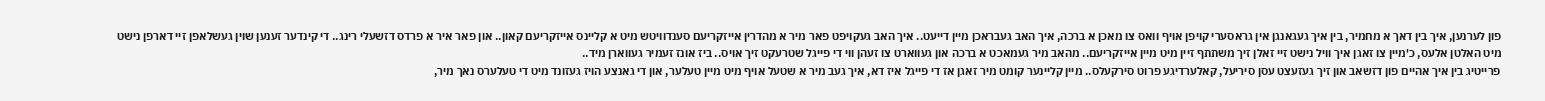פון לערנען, איך בין דאך א מחמיר, בין איך געגאנגן אין גראסערי קויפן אויף וואס צו מאכן א ברכה, איך האב געבראכן מיין דייעט.. איך האב געקויפט פאר מיר א מהדרין אייזקריעם סענדוויטש מיט א קליינס אייזקריעם קאון.. און פאר איר א פרדס דזשעלי רינג.. די קינדער זענען שוין געשלאפן זיי דארפן נישט מיט האלטן אלעס, כ'מיין צו זאגן איך וויל נישט זיי זאלן זיך משתתף זיין מיט מיין אייזקריעם.. מהאב מיר געמאכט א ברכה און געווארט צו זעהן ווי די פייגל שטרעקט זיך אויס.. ביז אונז זעמיר געווארן מיד..
פרייטיג בין איך אהיים פון דזשאב און זיך געזעצט עסן סיריעל, קאלערדיגע פרוט סירקעלס.. מיין קליינער קומט מיר זאגן אז די פייגל איז דא, איך געב מיר א שטעל אויף מיט מיין טעלער, און די גאנצע הויז געזונד מיט די טעלערס נאך מיר,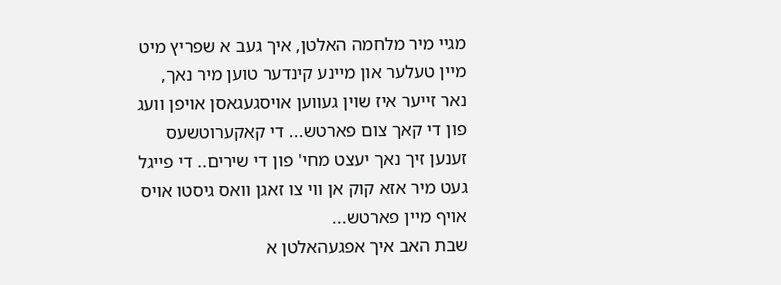מגיי מיר מלחמה האלטן, איך געב א שפריץ מיט מיין טעלער און מיינע קינדער טוען מיר נאך, נאר זייער איז שוין געווען אויסגעגאסן אויפן וועג פון די קאך צום פארטש... די קאקערוטשעס זענען זיך נאך יעצט מחי' פון די שירים.. די פייגל געט מיר אזא קוק אן ווי צו זאגן וואס גיסטו אויס אויף מיין פארטש...
שבת האב איך אפגעהאלטן א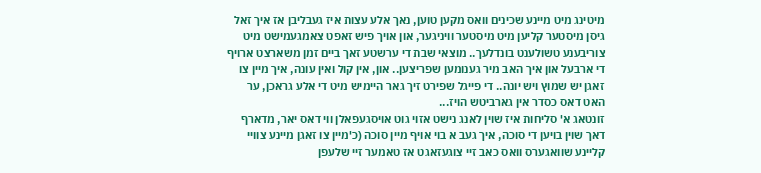מיטינג מיט מיינע שכינים וואס מקען טוען, נאך אלע עצות איז געבליבן אז איך זאל גיסן מיסטער קליען מיט מיסטער וויניגער, און אויך פיש זאפט צאמגעמישט מיט צוריבענע טשולענט בונדלעך.. מוצאי שבת די ערשטע זאך ביים זמן משארצט ארויף די ארבעל און איך האב מיר גענומען שפריצען.. און, אין קול ואין עונה, איך מיין צו זאגן יש שמוץ ויש יונה.. די פייגל שפירט זיך גאר היימיש מיט די אלע גראכן, ער האט דאס כסדר אין גארביטש הויז...
זונטאג א' סליחות איז שוין לאנג נישט אזוי גוט אויסגעפאלן ווי דאס יאר, מדארף דאך שוין בויען די סוכה, איך געב א בוי אויף מיין סוכה (כ'מיין צו זאגן מיינע צוויי קליינע שוואגערס וואס כאב זיי צוגעזאגט אז טאמער זיי שלעפן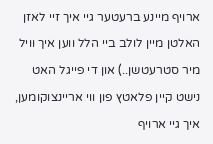ארויף מיינע ברעטער גיי איך זיי לאזן האלטן מיין לולב ביי הלל ווען איך וויל מיר סטרעטשן..) און די פייגל האט נישט קיין פלאטץ פון ווי אריינצוקומען, איך גיי ארויף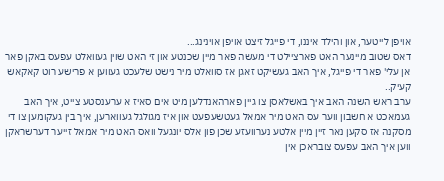אויפן לייטער, און והילד איננו, די פייגל זיצט אויפן אוינינג...
דאס שטוב מיינער האט פארציילט די מעשה פאר מיין שכנטע און זי האט שוין געוואלט עפעס באקן פאר אן עלי' פאר די פייגל, איך האב געשיקט זאגן אז סוואלט מיר נישט שלעכט געווען א פרישע רוט קאקאש קעיק..
ערב ראש השנה האב איך באשלאסן צו גיין פארהאנדלען מיט אים סאיז א ערענסטע צייט, איך האב געמאכט א חשבון ווער עס האט מיר אמאל געטשעפעט און איז מגולגל געווארען, איך בין געקומען צו די מסקנה אז סקען נאר זיין מיין אלטע נערוועזע שכן פון אלס יונגעל וואס האט מיר אמאל זייער דערשראקן ווען איך האב עפעס צובראכן אין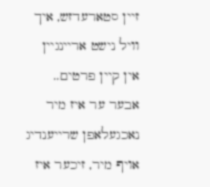זיין סטארעדזש, איך וויל נישט אריינגיין אין קיין פרטים.. אבער ער איז מיר נאכגעלאפן שרייענדיג אויף מיר, זיכער איז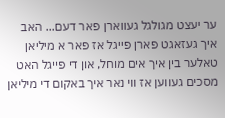ער יעצט מגולגל געווארן פאר דעם... האב איך געזאגט פארן פייגל אז פאר א מיליאן טאלער בין איך אים מוחל, און די פייגל האט מסכים געווען אז ווי נאר איך באקום די מיליאן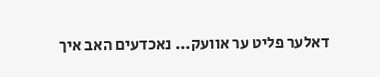דאלער פליט ער אוועק... נאכדעים האב איך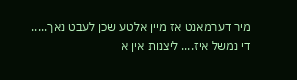מיר דערמאנט אז מיין אלטע שכן לעבט נאך.....
די נמשל איז.... ליצנות אין א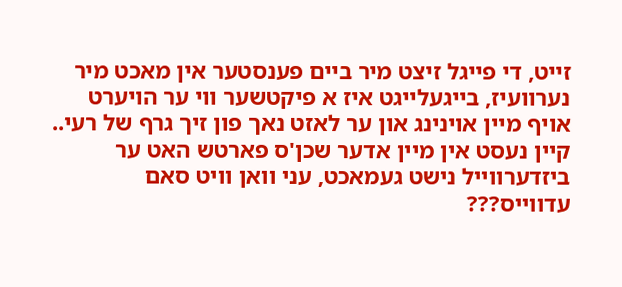זייט, די פייגל זיצט מיר ביים פענסטער אין מאכט מיר נערוועיז, בייגעלייגט איז א פיקטשער ווי ער הויערט אויף מיין אוינינג און ער לאזט נאך פון זיך גרף של רעי.. קיין נעסט אין מיין אדער שכן'ס פארטש האט ער ביזדערווייל נישט געמאכט, עני וואן וויט סאם עדווייס???